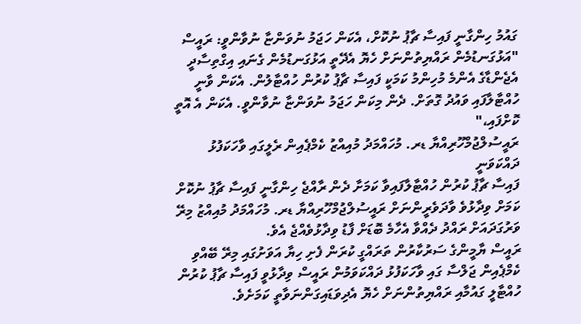ގައުމު ހިންގާނީ ފައިސާ ޗާޕު ނުކޮށް، އެކަން ހަޖަމު ނުވަންޏާ ނުވާންވީ: ރައީސް
"އަޅުގަނޑުމެން ރައްޔިތުންނަށް ހެޔޮ އެދޭތީ އަޅުގަނޑުމެން ގެނައި އިގްތިސާދީ އެޖެންޑާގެ އެންމެ މުހިންމު ކަމަކީ ފައިސާ ޗާޕު ކުރުން ހުއްޓާލުން. އެކަން ވާނީ ހުއްޓާލާފައި ވައުދު ގޮތަށް. ދެން މިކަން ހަޖަމު ނުވަންޏާ ނުވާންވީ. އެކަން އެ އޮތީ ކޮށްފައި،"
ރައީސުލްޖުމްހޫރިއްޔާ ޑރ. މުހައްމަދު މުއިއްޒު ކެމްޕެއިން ރެލީގައި ވާހަކަފުޅު ދައްކަވަނީ
ފައިސާ ޗާޕު ކުރުން ހުއްޓާލާފައިވާ ކަމަށާ ދެން ރާއްޖެ ހިންގާނީ ފައިސާ ޗާޕު ނުކޮށް ކަމަށް ވިދާޅުވެ ވާދަވެރީންނަށް ރައީސުލްޖުމްހޫރިއްޔާ ޑރ. މުހައްމަދު މުއިއްޒު މިރޭ ވަރުގަދައަށް ރައްދު ދެއްވާ އެހާމެ ބޮޑަށް ފާޑު ވިދާޅުވެއްޖެ އެވެ.
ރައީސް ޔާމީންގެ ސަރުކާރުން ތަރައްގީ ކުރަން ފެށި ހިޔާ އަވަށުގައި މިރޭ ބޭއްވި ކެމްޕެއިން ޖަލްސާ ގައި ވާހަކަފުޅު ދައްކަވަމުން ރައީސް ވިދާޅުވީ ފައިސާ ޗާޕު ކުރުން ހުއްޓާލީ ގައުމާއި ރައްޔިތުންނަށް ހެޔޮ އެދިވަޑައިގަންނަވާތީ ކަމަށެވެ.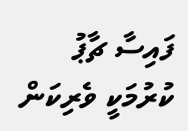ފައިސާ ޗާޕު ކުރުމަކީ ވެރިކަން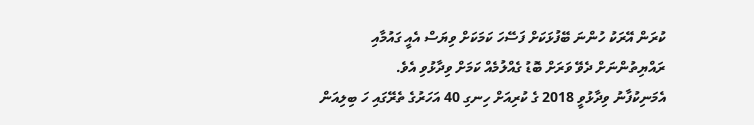ކުރަން އޭރަކު ހުންނަ ބޭފުޅަކަށް ފަސޭހަ ކަމަކަށް ވިޔަސް އެއީ ގައުމާއި ރައްޔިތުންނަށް ދެވޭ ވަރަށް ބޮޑު ގެއްލުމެއް ކަމަށް ވިދާޅުވި އެވެ.
އެމަނިކުފާނު ވިދާޅުވީ 2018 ގެ ކުރިއަށް ހިނގި 40 އަހަރުގެ ތެރޭގައި ހަ ބިލިއަން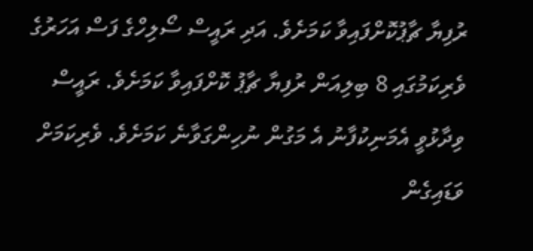ރުފިޔާ ޗާޕުކޮށްފައިވާ ކަމަށެވެ. އަދި ރައީސް ސޯލިހްގެ ފަސް އަހަރުގެ ވެރިކަމުގައި 8 ބިލިއަން ރުފިޔާ ޗާޕު ކޮށްފައިވާ ކަމަށެވެ. ރައީސް ވިދާޅުވީ އެމަނިކުފާނު އެ މަގުން ނުހިންގަވާނެ ކަމަށެވެ. ވެރިކަމަށް ވަޑައިގެން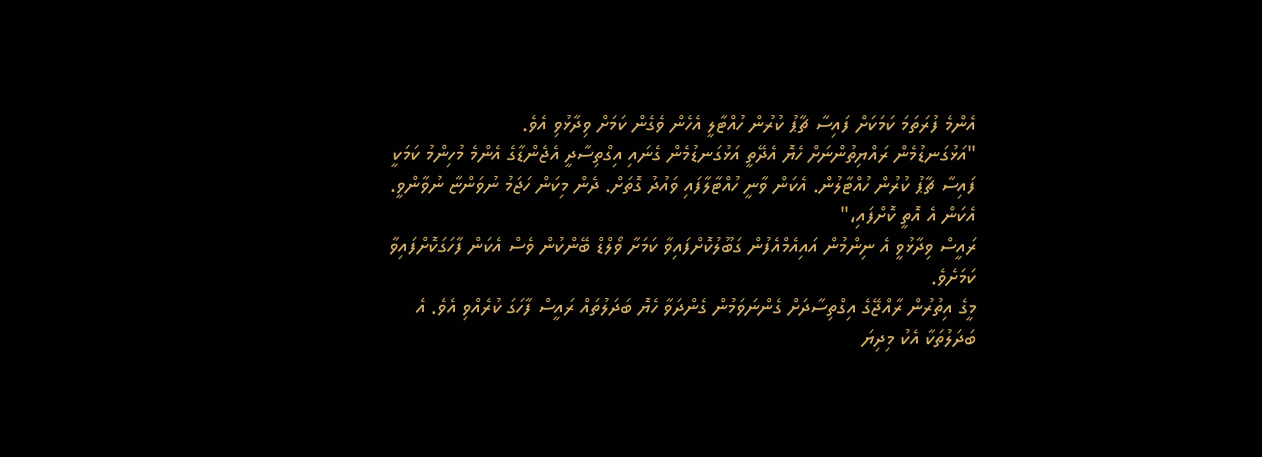އެންމެ ފުރަތަމަ ކަމަކަށް ފައިސާ ޗާޕު ކުރުން ހުއްޓާލީ އެހެން ވެގެން ކަމަށް ވިދާޅުވި އެވެ.
"އަޅުގަނޑުމެން ރައްޔިތުންނަށް ހެޔޮ އެދޭތީ އަޅުގަނޑުމެން ގެނައި އިގްތިސާދީ އެޖެންޑާގެ އެންމެ މުހިންމު ކަމަކީ ފައިސާ ޗާޕު ކުރުން ހުއްޓާލުން. އެކަން ވާނީ ހުއްޓާލާފައި ވައުދު ގޮތަށް. ދެން މިކަން ހަޖަމު ނުވަންޏާ ނުވާންވީ. އެކަން އެ އޮތީ ކޮށްފައި،"
ރައީސް ވިދާޅުވީ އެ ނިންމުން އައިއެމްއެފުން ގަބޫލުކޮށްފައިވާ ކަމަށާ ވޯލްޑް ބޭންކުން ވެސް އެކަން ފާހަގަކޮށްފައިވާ ކަމަށެވެ.
މީގެ އިތުރުން ރާއްޖޭގެ އިގްތިސާދަށް ގެންނަވަމުން ގެންދަވާ ހެޔޮ ބަދަލުތައް ރައީސް ފާހަގަ ކުރެއްވި އެވެ. އެ ބަދަލުތަކާ އެކު މިދިޔަ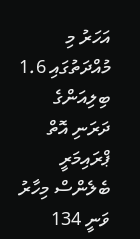އަހަރު މި މުއްދަތުގައި 1.6 ބިލިއަންގެ ދަރަނި އޮތް ޕްރައިމަރީ ބެލެންސް މިހާރު ވަނީ 134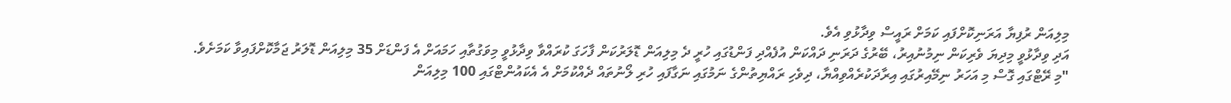މިލިއަން ރުފިޔާ އަރަނިކޮށްފައި ކަމަށް ރައީސް ވިދާޅުވި އެވެ.
އަދި ވިދާޅުވީ މިދިޔަ ވެރިކަން ނިމުނުއިރު، ބޭރުގެ ދަރަނި ދައްކަން އުފެއްދި ފަންޑުގައި ހުރީ ދެ މިލިއަން ޑޮލަރުކަން ފާހަގަ ކުރައްވާ ވިދާޅުވީ މިވަގުތާއި ހަމައަށް އެ ފަންޑަށް 35 މިލިއަން ޑޮލަރު ޖަމާކޮށްފައިވާ ކަމަށެވެ.
"މި ރޭޓްގައި ގޮސް މި އަހަރު ނިމޭއިރުގައި އިރާދަކުރެއްވިއްޔާ، ދިވެހި ރައްޔިތުންގެ ނަމުގައި ނަގާފައި ހުރި ލޯނުތައް ދެއްކުމަށް އެ އެކައުންޓްގައި 100 މިލިއަން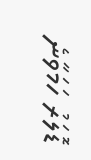ޑޮލަރު ހަމަވާނެ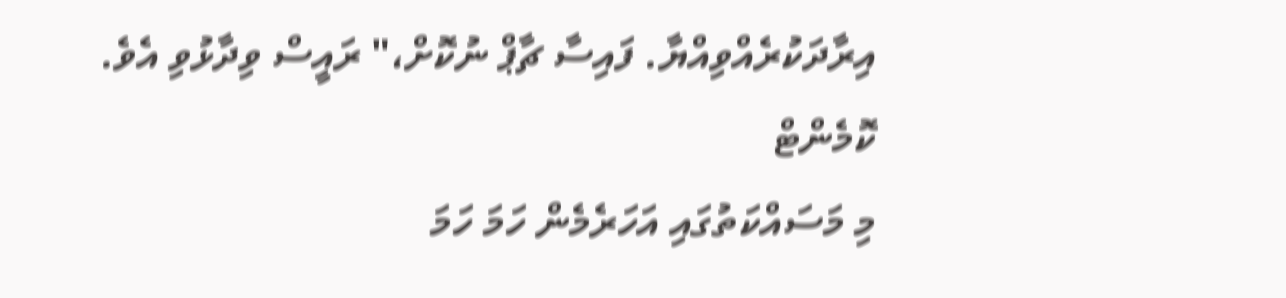އިރާދަކުރެއްވިއްޔާ. ފައިސާ ޗާޕް ނުކޮށް،" ރައީސް ވިދާޅުވި އެވެ.
ކޮމެންޓް
މި މަސައްކަތުގައި އަހަރެމެން ހަމަ ހަމަ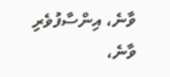ވާނެ، އިންސާފުވެރި ވާނެ،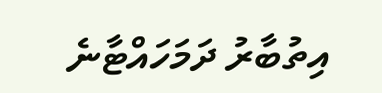އިތުބާރު ދަމަހައްޓާނެ